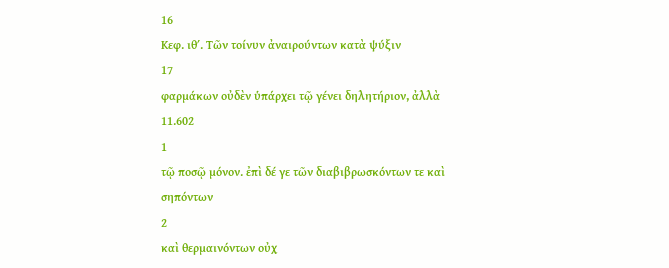16
Κεφ. ιθʹ. Τῶν τοίνυν ἀναιρούντων κατὰ ψύξιν
17
φαρμάκων οὐδὲν ὑπάρχει τῷ γένει δηλητήριον, ἀλλὰ 11.602
1
τῷ ποσῷ μόνον. ἐπὶ δέ γε τῶν διαβιβρωσκόντων τε καὶ σηπόντων
2
καὶ θερμαινόντων οὐχ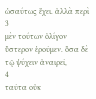ὡσαύτως ἔχει. ἀλλὰ περὶ
3
μὲν τούτων ὀλίγον ὕστερον ἐροῦμεν. ὅσα δὲ τῷ ψύχειν ἀναιρεῖ,
4
ταῦτα οὐκ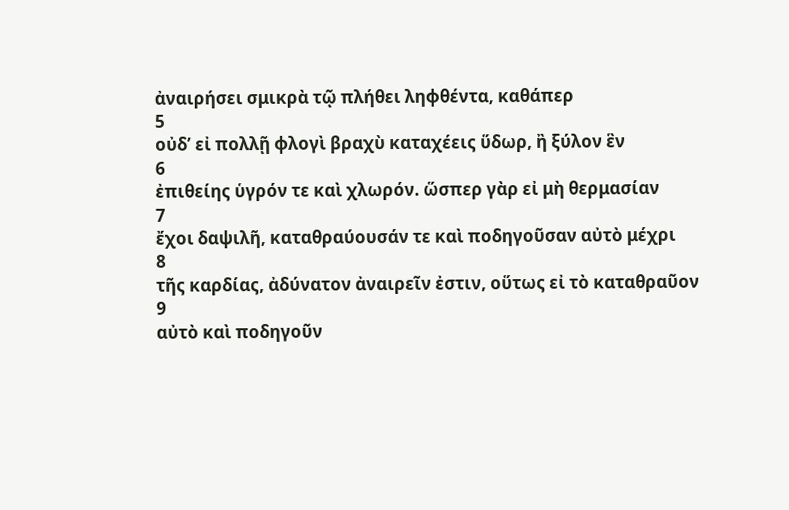ἀναιρήσει σμικρὰ τῷ πλήθει ληφθέντα, καθάπερ
5
οὐδ’ εἰ πολλῇ φλογὶ βραχὺ καταχέεις ὕδωρ, ἢ ξύλον ἓν
6
ἐπιθείης ὑγρόν τε καὶ χλωρόν. ὥσπερ γὰρ εἰ μὴ θερμασίαν
7
ἔχοι δαψιλῆ, καταθραύουσάν τε καὶ ποδηγοῦσαν αὐτὸ μέχρι
8
τῆς καρδίας, ἀδύνατον ἀναιρεῖν ἐστιν, οὕτως εἰ τὸ καταθραῦον
9
αὐτὸ καὶ ποδηγοῦν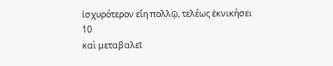ἰσχυρότερον εἴη πολλῷ, τελέως ἐκνικήσει
10
καὶ μεταβαλεῖ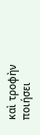καὶ τροφὴν ποιήσει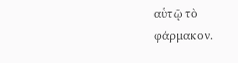αὑτῷ τὸ φάρμακον.